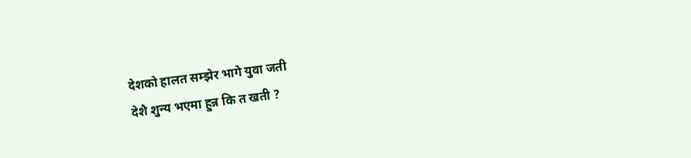देशको हालत सम्झेर भागे युवा जती
देशै शुन्य भएमा हुन्न कि त खती ?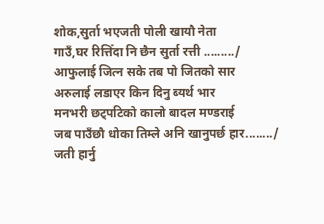शोक,सुर्ता भएजती पोली खायौ नेता
गाउँ,घर रित्तिँदा नि छैन सुर्ता रत्ती ........./
आफुलाई जित्न सके तब पो जितको सार
अरुलाई लडाएर किन दिनु ब्यर्थ भार
मनभरी छट्पटिको कालो बादल मण्डराई
जब पाउँछौ धोका तिम्ले अनि खानुपर्छ हार......../
जती हार्नु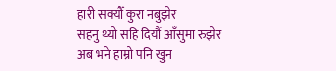हारी सक्यौँ कुरा नबुझेर
सहनु थ्यो सहि दियौं आँसुमा रुझेर
अब भने हाम्रो पनि खुन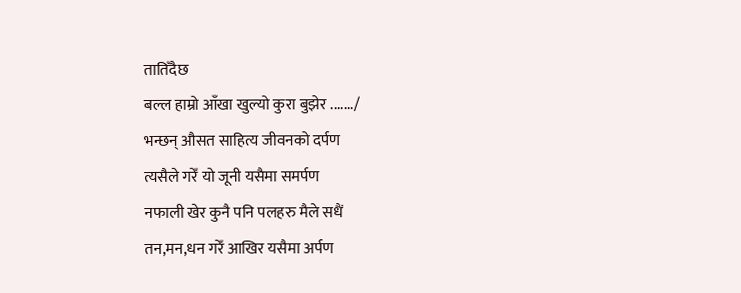तातिँदैछ
बल्ल हाम्रो आँखा खुल्यो कुरा बुझेर ......./
भन्छन् औसत साहित्य जीवनको दर्पण
त्यसैले गरेँ यो जूनी यसैमा समर्पण
नफाली खेर कुनै पनि पलहरु मैले सधैं
तन,मन,धन गरेँ आखिर यसैमा अर्पण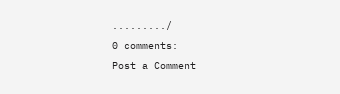........./
0 comments:
Post a Comment